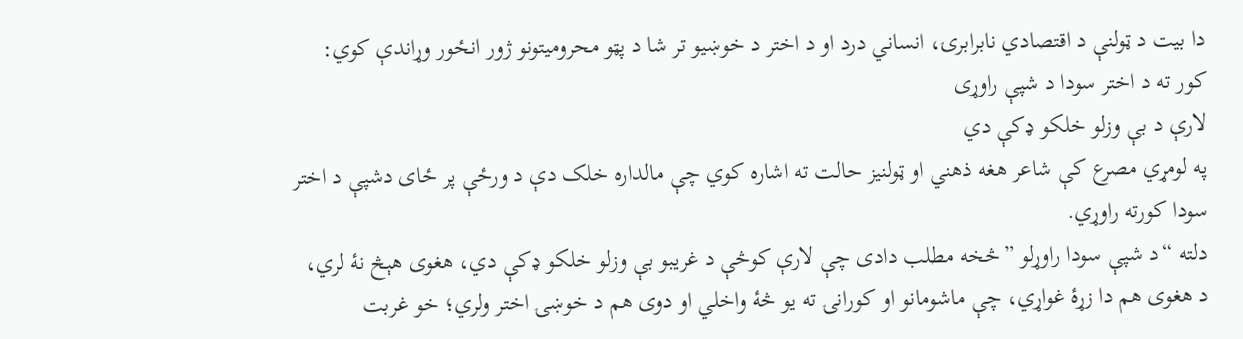دا بیت د ټولنې د اقتصادي نابرابرۍ، انساني درد او د اختر د خوښیو تر شا د پټو محرومیتونو ژور انځور وړاندې کوي:
کور ته د اختر سودا د شپې راوړی
لارې د بې وزلو خلکو ډکې دي
په لومړي مصرع کې شاعر هغه ذهني او ټولنیز حالت ته اشاره کوي چې مالداره خلک دې د ورځې پر ځای دشپې د اختر سودا کورته راوړي.
دلته “د شپې سودا راوړلو ”څخه مطلب دادی چې لارې کوڅې د غریبو بې وزلو خلکو ډکې دي، هغوی هېڅ نۀ لري، د هغوی هم دا زړۀ غواړي، چې ماشومانو او کورانۍ ته یو څۀ واخلي او دوی هم د خوښۍ اختر ولري؛ خو غربت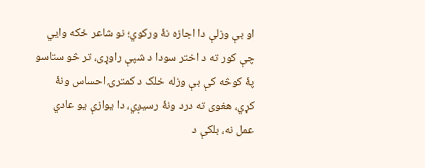او بې وزلې دا اجازه نۀ ورکوي؛ نو شاعر ځکه وایي چې کور ته د اختر سودا د شپې راوړی، تر څو ستاسو پۀ کوڅه کې بې وزله خلک د کمترۍ احساس ونۀ کړي، هغوی ته درد ونۀ رسیږي، دا یوازې یو عادي عمل نه، بلکې د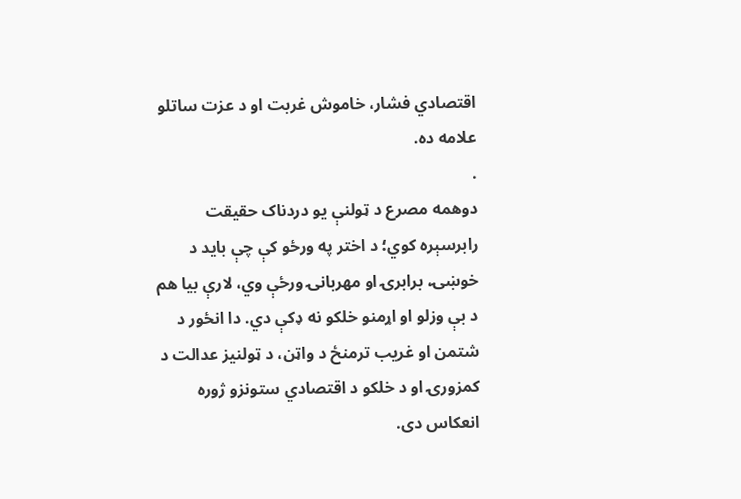اقتصادي فشار، خاموش غربت او د عزت ساتلو علامه ده.
.
دوهمه مصرع د ټولنې یو دردناک حقیقت رابرسېره کوي؛ د اختر په ورځو کې چې باید د خوښۍ، برابرۍ او مهربانۍ ورځې وي، لارې بیا هم د بې وزلو او اړمنو خلکو نه ډکې دي. دا انځور د شتمن او غریب ترمنځ د واټن، د ټولنیز عدالت د کمزورۍ او د خلکو د اقتصادي ستونزو ژوره انعکاس دی.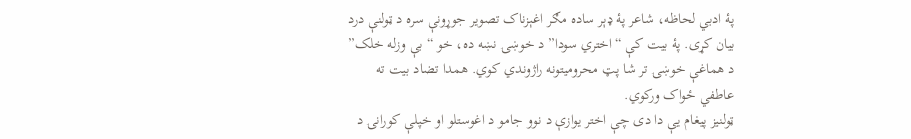پۀ ادبي لحاظه، شاعر پۀ ډېر ساده مګر اغېزناک تصویر جوړونې سره د ټولنې درد بیان کړی. پۀ بیت کې “اختري سودا” د خوښۍ نښه ده، خو “بې وزله خلک” د هماغې خوښۍ تر شا پټ محرومیتونه راژوندي کوي. همدا تضاد بیت ته عاطفي ځواک ورکوي.
ټولنیز پیغام یې دا دی چې اختر یوازې د نوو جامو د اغوستلو او خپلې کورانۍ د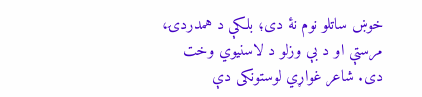خوښ ساتلو نوم نۀ دی؛ بلکې د همدردۍ، مرستې او د بې وزلو د لاسنیوي وخت دی. شاعر غواړي لوستونکی دې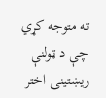ته متوجه کړي چې د ټولنې ریښتینی اختر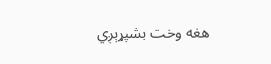هغه وخت بشپړېږي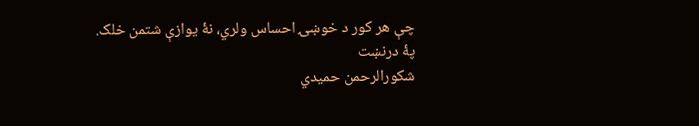چې هر کور د خوښۍ احساس ولري، نۀ یوازې شتمن خلک.
پۀ درنښت
شکورالرحمن حمیدي